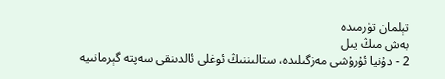تېلمان تۈرمىدە
بەش مىڭ يىل
2 - دۇنيا ئۇرۇشى مەزگىلىدە، ستالىننىڭ ئوغلى ئالدىنقى سەپتە گېرمانىيە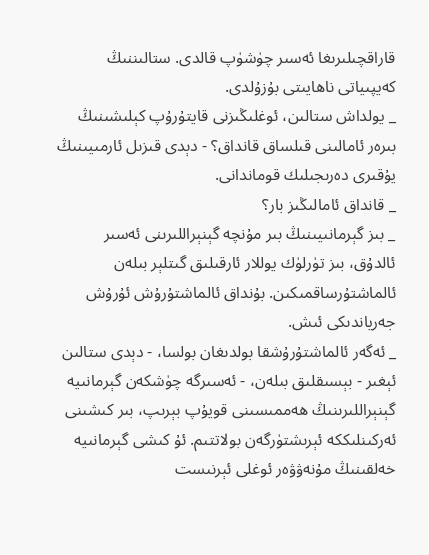قاراقچىلىرىغا ئەسىر چۈشۈپ قالدى. ستالىننىڭ كەيپىياتى ناھايىتى بۇزۇلدى.
_ يولداش ستالىن، ئوغلىڭىزنى قايتۇرۇپ كېلىشىنىڭ بىرەر ئامالىنى قىلساق قانداق؟ - دېدى قىزىل ئارمىيىنىڭ يۇقىرى دەرىجىلىك قوماندانى.
_ قانداق ئامالىڭىز بار؟
_ بىز گېرمانىيىنىڭ بىر مۇنچە گېنېراللىرىنى ئەسىر ئالدۇق، بىز تۈرلۈك يوللار ئارقىلىق گىتلېر بىلەن ئالماشتۇرساقمىكىن. بۇنداق ئالماشتۇرۇش ئۇرۇش جەرياندىكى ئىش.
_ ئەگەر ئالماشتۇرۇشقا بولدىغان بولسا، - دېدى ستالىن ئېغىر - بېسىقلىق بىلەن، - ئەسىرگە چۈشكەن گېرمانىيە گېنېراللىرىنىڭ ھەممىسىنى قويۇپ بېرىپ، بىر كىشىنى ئەركىنلىككە ئېرىشتۈرگەن بولاتتىم. ئۇ كىشى گېرمانىيە خەلقىنىڭ مۇنەۋۋەر ئوغلى ئېرنىست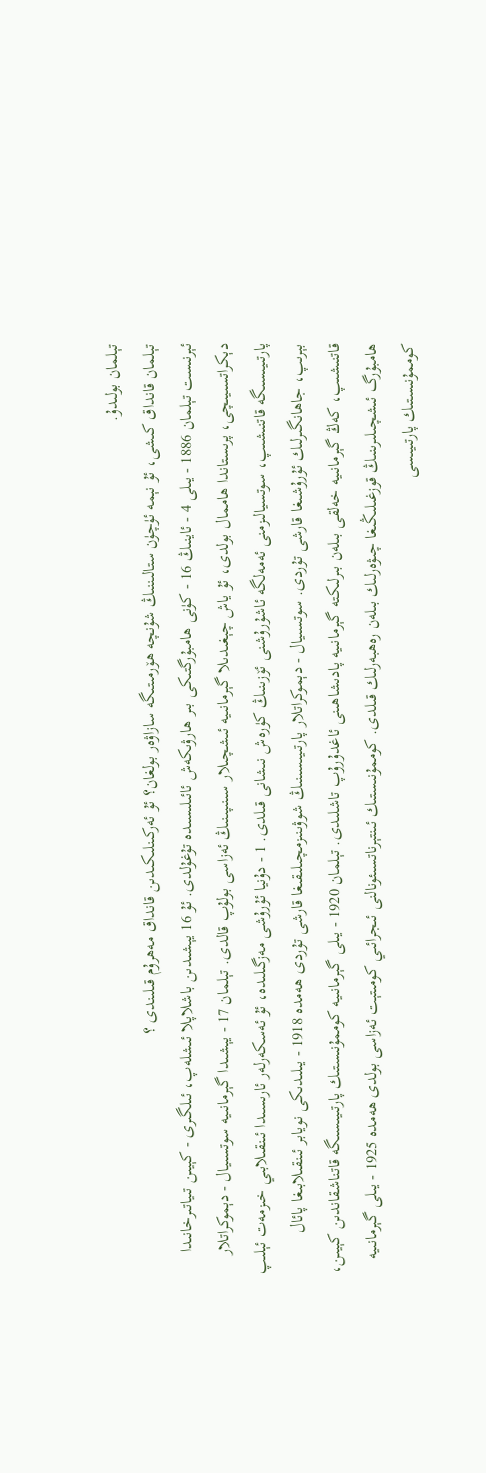تېلمان بولىدۇ.
تېلمان قانداق كىشى، ئۇ نېمە ئۈچۈن ستالىننىڭ شۇنچە ھۆرمىتىگە سازاۋەر بولغان؟ ئۇ ئەركىنلىكىدىن قانداق مەھرۇم قىلىندى ؟
ئېرنىست تېلمان 1886 - يىلى 4 - ئاينىڭ 16 - كۈنى ھامبۇرگتىكى بىر ھارۋىكەش ئائىلىسىدە تۇغۇلدى. ئۇ 16 يېشىدىن باشلاپلا ئىشلەپ، ئىلگىرى - كېيىن تىياتىرخانىدا دېكراتسىيىچى، پرىستاندا ھاممال بولدى، ئۇ ياش چېغىدىلا گېرمانىيە ئىشچىلار سىنىپىنىڭ ئەزاسى بولۇپ قالدى. تېلمان 17 - يېشىدا گېرمانىيە سوتسىيال - دېموكراتلار پارتىيىسىگە قاتنىشىپ، سوتسيالىزمنى ئەمەلگە ئاشۇرۇشنى ئۆزىنىڭ كۈرەش نىشانى قىلدى. 1 - دۇنيا ئۇرۇشى مەزگىلىدە، ئۇ ئەسكەرلەر ئارىسىدا ئىنقىلابىي خىزمەت ئېلىپ بېرىپ، جاھانگىرلىك ئۇرۇشىغا قارشى تۇردى. سوتسىيال - دېموكراتلار پارتىيىسىنىڭ شوۋىنىزمچىلىقىغا قارشى تۇردى ھەمدە 1918 - يىلىدىكى نويابر ئىنقىلابىغا پائال قاتنىشىپ، كەڭ گېرمانىيە خەلقى بىلەن بىرلىكتە گېرمانىيە پادىشاھىنى ئاغدۇرۇپ تاشلىدى. تېلمان 1920 - يىلى گېرمانىيە كوممۇنىستىك پارتىيىسىگە قاتناشقاندىن كېيىن، ھامبۇرگ ئىشچىلىرىنىڭ قوزغىلىڭىغا چىۋەرلىك بىلەن رەھبەرلىك قىلدى. كوممۇنىستىك ئىنتېرناتسىئونالنى ئىجرائىي كومىتېت ئەزاسى بولدى ھەمدە 1925 - يىلى گېرمانىيە كوممۇنىستىك پارتىيىسى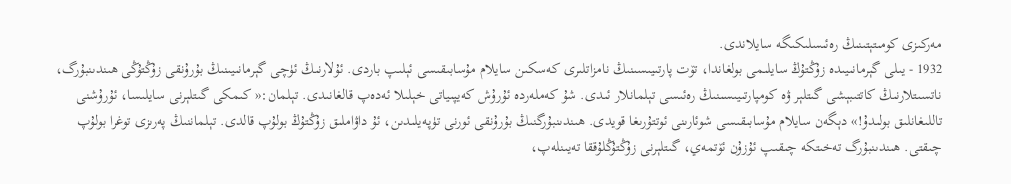مەركىزى كومىتېتىنىڭ رەئىسلىكىگە سايلاندى.
1932 - يىلى گېرمانىيىدە زۇڭتۇڭ سايلىمى بولغاندا، تۆت پارتىيىسىنىڭ نامزاتلىرى كەسكىن سايلام مۇسابىقىسى ئېلىپ باردى. ئۇلارنىڭ ئۈچى گېرمانىيىنىڭ بۇرۇنقى زۇڭتۇڭى ھىندىنبۇرگ، ناتسىتلارنىڭ كاتتىبېشى گىتلېر ۋە كومپارتىيىسىنىڭ رەئىسى تېلمانلار ئىدى. شۇ كەملەردە ئۇرۇش كەيپىياتى خېلىلا ئەدەپ قالغانىدى. تېلمان:« كىمكى گىتلېرنى سايلىسا، ئۇرۇشنى تاللىغانلىق بولىدۇ!» دېگەن سايلام مۇسابىقىسى شوئارىنى ئوتتۇرىغا قويدى. ھىندىنبۇرگنىڭ بۇرۇنقى ئورنى تۈپەيلىدىن، ئۇ داۋاملىق زۇڭتۇڭ بولۇپ قالدى. تېلماننىڭ پەرىزى توغرا بولۇپ چىقتى. ھىندىنبۇرگ تەخىتكە چىقىپ ئۇزۇن ئۆتمەي، گىتلېرنى زۇڭتۇڭلۇققا تەيىنلەپ،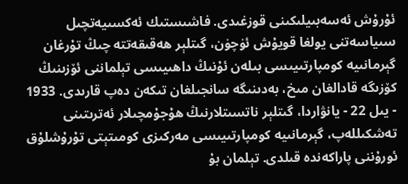ئۇرۇش ئەسەبىيلىكىنى قوزغىدى. فاشىستىك ئەكسىيەتچىل سىياسەتنى يولغا قويۇش ئۈچۈن، گىتلېر ھەقىقەتتە چىڭ تۇرغان گېرمانىيە كومپارتىيىسى بىلەن ئۇنىڭ داھىيىسى تېلماننى ئۆزىنىڭ كۆزىگە قادالغان مىخ، بەدىنىگە سانجىلغان تىكەن دەپ قارىدى. 1933 - يىل 22 - يانۋاردا، گىتلېر ناتسىتلارنىڭ ھۇجۇمچىلار ئەترىتىنى تەشكىللەپ، گېرمانىيە كومپارتىيىسى مەركىزى كومىتېتى تۇرۇشلۇق ئورۇننى پاراكەندە قىلدى. تېلمان بۇ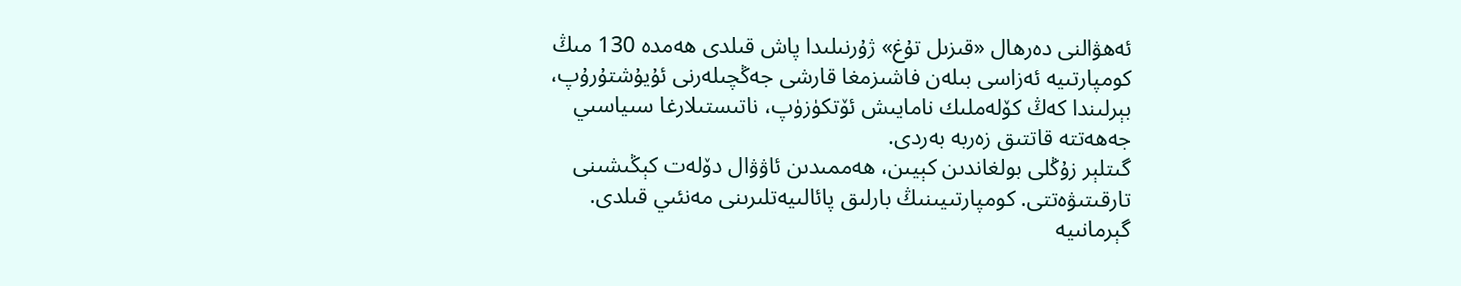ئەھۋالنى دەرھال «قىزىل تۇغ» ژۇرنىلىدا پاش قىلدى ھەمدە 130 مىڭ كومپارتىيە ئەزاسى بىلەن فاشىزمغا قارشى جەڭچىلەرنى ئۇيۇشتۇرۇپ، بېرلىندا كەڭ كۆلەملىك نامايىش ئۆتكۈزۈپ، ناتىستىلارغا سىياسىي جەھەتتە قاتتىق زەربە بەردى.
گىتلېر زۇڭلى بولغاندىن كېيىن، ھەممىدىن ئاۋۋال دۆلەت كېڭىشىنى تارقىتىۋەتتى. كومپارتىيىنىڭ بارلىق پائالىيەتلىرىنى مەنئىي قىلدى. گېرمانىيە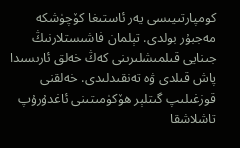كومپارتىيىسى يەر ئاستىغا كۆچۈشكە مەجبۇر بولدى. تېلمان فاشىستلارنىڭ جىنايى قىلمىشلىرىنى كەڭ خەلق ئارىسىدا پاش قىلدى ۋە تەنقىدلىدى. خەلقنى قوزغىلىپ گىتلېر ھۆكۈمىتىنى ئاغدۇرۇپ تاشلاشقا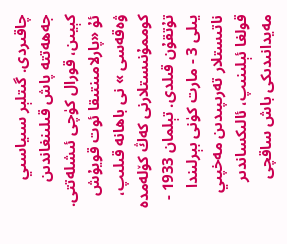چاقىردى. گىتلېر سىياسىي جەھەتتە پاش قىلىنغاندىن كېيىن، قورال كۈچى ئىشلەتتى. ئۇ «پارلامىنتىقا ئوت قويۇش ۋەقەسى » نى باھانە قىلىپ، كوممۇنىستلارنى كەڭ كۆلەمدە تۇتقۇن قىلدى. تېلمان 1933 - يىلى 3 - مارت كۈنى بېرلىندا ناتىستلار تەرىپىدىن مەخپىي قولغا ئېلىنىپ، ئالىكساندىر مەيدانىدىكى باش ساقچى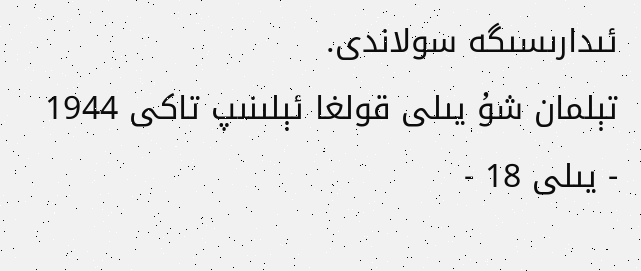ئىدارىسىگە سولاندى.
تېلمان شۇ يىلى قولغا ئېلىنىپ تاكى 1944 - يىلى 18 -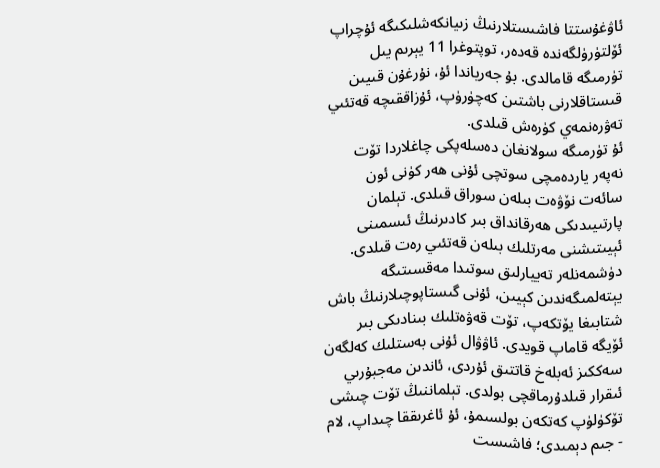ئاۋغۇستتا فاشىستلارنىڭ زىيانكەشلىكىگە ئۇچراپ ئۆلتۈرۈلگەندە قەدەر، توپتوغرا 11 يېرىم يىل تۈرمىگە قامالدى. بۇ جەرياندا ئۇ، نۇرغۇن قىيىن قىستاقلارنى باشتىن كەچۈرۈپ، ئۇزاققىچە قەتئىي تەۋرەنمەي كۈرەش قىلدى.
ئۇ تۈرمىگە سولانغان دەسلەپكى چاغلاردا تۆت نەپەر ياردەمچى سوتچى ئۇنى ھەر كۈنى ئون سائەت نۆۋەت بىلەن سوراق قىلدى. تېلمان پارتىيىدىكى ھەرقانداق بىر كادىرنىڭ ئىسمىنى ئېيىتىشنى مەرتلىك بىلەن قەتئىي رەت قىلدى. دۈشمەنلەر تەييارلىق سوتىدا مەقسىتىگە يېتەلمىگەندىن كېيىن، ئۇنى گىستاپوچىلارنىڭ باش شتابىغا يۆتكەپ، تۆت قەۋەتلىك بىنادىكى بىر ئۆيگە قاماپ قويدى. ئاۋۋال ئۇنى بەستلىك كەلگەن سەككىز ئەبلەخ قاتتىق ئۇردى، ئاندىن مەجبۇرىي ئىقرار قىلدۇرماقچى بولدى. تېلماننىڭ تۆت چىشى تۆكۈلۈپ كەتكەن بولسىمۇ، ئۇ ئاغرىققا چىداپ، لام - جىم دېمىدى؛ فاشىست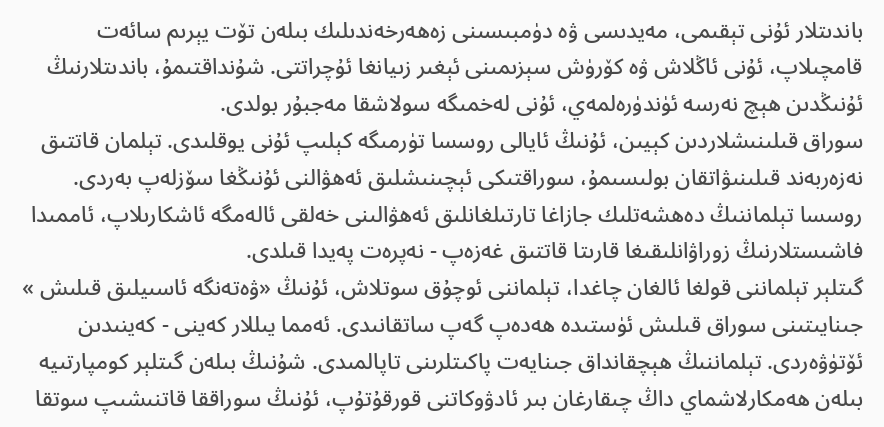باندىتلار ئۇنى تېقىمى، مەيدىسى ۋە دۈمبىسىنى زەھەرخەندىلىك بىلەن تۆت يېرىم سائەت قامچىلاپ، ئۇنى ئاڭلاش ۋە كۆرۈش سېزىمىنى ئېغىر زىيانغا ئۇچراتتى. شۇنداقتىمۇ، باندىتلارنىڭ ئۇنىڭدىن ھېچ نەرسە ئۈندۈرەلمەي، ئۇنى لەخمىگە سولاشقا مەجبۇر بولدى.
سوراق قىلىنىشلاردىن كېيىن، ئۇنىڭ ئايالى روسسا تۈرمىگە كېلىپ ئۇنى يوقلىدى. تېلمان قاتتىق نەزەربەند قىلىنىۋاتقان بولىسىمۇ، سوراقتىكى ئېچىنىشلىق ئەھۋالنى ئۇنىڭغا سۆزلەپ بەردى. روسسا تېلماننىڭ دەھشەتلىك جازاغا تارتىلغانلىق ئەھۋالىنى خەلقى ئالەمگە ئاشكارىلاپ، ئاممىدا فاشىستلارنىڭ زوراۋانلىقىغا قارىتا قاتتىق غەزەپ - نەپرەت پەيدا قىلدى.
گىتلېر تېلماننى قولغا ئالغان چاغدا، تېلماننى ئوچۇق سوتلاش، ئۇنىڭ «ۋەتەنگە ئاسىيلىق قىلىش » جىنايىتىنى سوراق قىلىش ئۈستىدە ھەدەپ گەپ ساتقانىدى. ئەمما يىللار كەينى - كەينىدىن ئۆتۈۋەردى. تېلماننىڭ ھېچقانداق جىنايەت پاكىتلرىنى تاپالمىدى. شۇنىڭ بىلەن گىتلېر كومپارتىيە بىلەن ھەمكارلاشماي داڭ چىقارغان بىر ئادۋوكاتنى قورقۇتۇپ، ئۇنىڭ سوراققا قاتنىشىپ سوتقا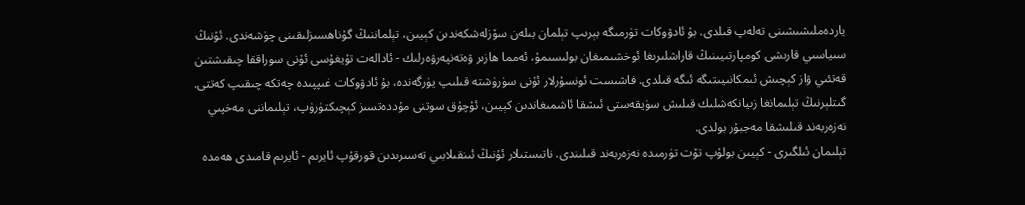ياردەملىشىشىنى تەلەپ قىلدى. بۇ ئادۋوكات تۈرمىگە بېرىپ تېلمان بىلەن سۆزلەشكەندىن كېيىن، تېلماننىڭ گۇناھسىزلىقىنى چۈشەندى. ئۇنىڭ سىياسىي قارىشى كومپارتىيىنىڭ قاراشلىرىغا ئوخشىمىغان بولىسىمۇ، ئەمما ھازىر ۋەتەنپەرۋەرلىك - ئادالەت تۇيغۇسى ئۇنى سوراققا چىقىشتىن قەتئىي ۋاز كېچىش ئىمكانىيىتىگە ئىگە قىلدى. فاشىست ئونسۇرلار ئۇنى سۈرۈشتە قىلىپ يۈرگەندە، بۇ ئادۋوكات غىپپىدە چەتكە چىقىپ كەتتى. گىتلېرنىڭ تېلىمانغا زىيانكەشلىك قىلىش سۈيقەستى ئىشقا ئاشمىغاندىن كېيىن، ئۇچۇق سوتنى مۇددەتسىز كېچىكتۈرۈپ، تېلىماننى مەخپىي نەزەربەند قىلىشقا مەجبۇر بولدى.
تېلىمان ئىلگىرى - كېيىن بولۇپ تۆت تۈرمىدە نەزەربەند قىلىندى. ناتىستىلار ئۇنىڭ ئىنقىلابىي تەسىرىدىن قورقۇپ ئايرىم - ئايرىم قامىدى ھەمدە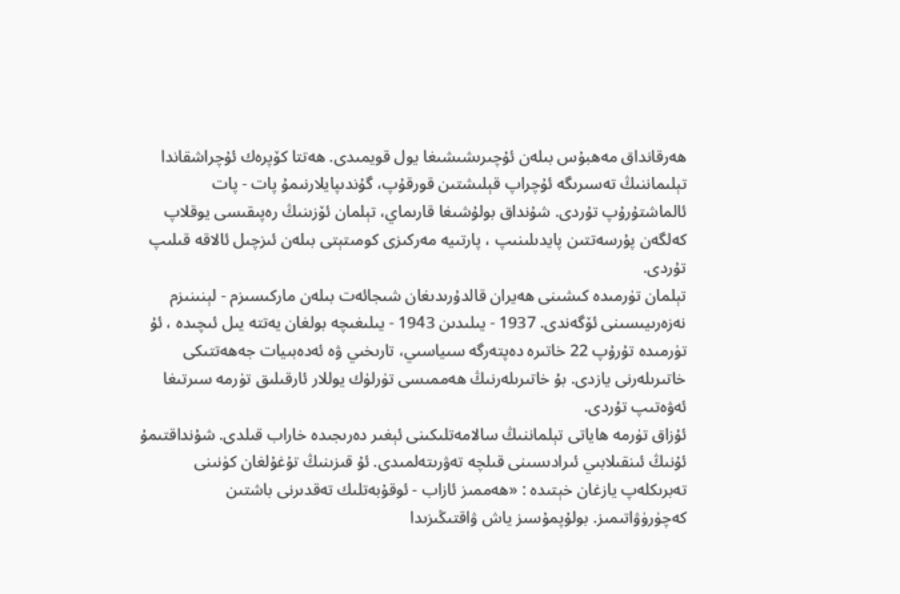ھەرقانداق مەھبۇس بىلەن ئۇچىرىشىشىغا يول قويمىدى. ھەتتا كۆپرەك ئۇچراشقاندا تېلىماننىڭ تەسىرىگە ئۇچراپ قېلىشتىن قورقۇپ، گۇندىپايلارنىمۇ پات - پات ئالماشتۇرۇپ تۇردى. شۇنداق بولۇشىغا قارىماي، تېلمان ئۆزىنىڭ رەپىقىسى يوقلاپ كەلگەن پۇرسەتتىن پايدىلىنىپ ، پارتىيە مەركىزى كومىتېتى بىلەن ئىزچىل ئالاقە قىلىپ تۇردى.
تېلمان تۈرمىدە كىشىنى ھەيران قالدۇرىدىغان شىجائەت بىلەن ماركىسىزم - لېنىنىزم نەزەرىيىسىنى ئۆگەندى. 1937 - يىلىدىن 1943 - يىلىغىچە بولغان يەتتە يىل ئىچىدە ، ئۇ تۈرمىدە تۇرۇپ 22 خاتىرە دەپتەرگە سىياسىي، تارىخىي ۋە ئەدەبىيات جەھەتتىكى خاتىرىلەرنى يازدى. بۇ خاتىرىلەرنىڭ ھەممىسى تۈرلۈك يوللار ئارقىلىق تۈرمە سىرتىغا ئەۋەتىپ تۇردى.
ئۇزاق تۈرمە ھاياتى تېلماننىڭ سالامەتلىكىنى ئېغىر دەرىجىدە خاراب قىلدى. شۇنداقتىمۇ ئۇنىڭ ئىنقىلابىي ئىرادىسىنى قىلچە تەۋرىتەلمىدى. ئۇ قىزىنىڭ تۇغۇلغان كۈنىنى تەبرىكلەپ يازغان خېتىدە : «ھەممىز ئازاب - ئوقۇبەتلىك تەقدىرنى باشتىن كەچۈرۈۋاتىمىز. بولۇپمۇسىز ياش ۋاقتىڭىزىدا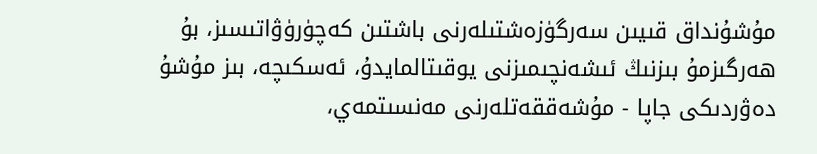مۇشۇنداق قىيىن سەرگۈزەشتىلەرنى باشتىن كەچۈرۈۋاتىسىز، بۇ ھەرگىزمۇ بىزنىڭ ئىشەنچىمىزنى يوقىتالمايدۇ، ئەسكىچە، بىز مۇشۇ دەۋردىكى جاپا - مۇشەققەتلەرنى مەنسىتمەي،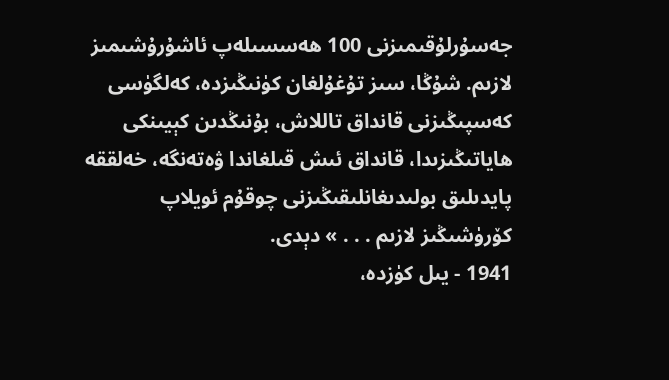جەسۇرلۇقىمىزنى 100 ھەسسىلەپ ئاشۇرۇشىمىز لازىم. شۇڭا، سىز تۇغۇلغان كۈنىڭىزدە، كەلگۈسى كەسپىڭىزنى قانداق تاللاش، بۇنىڭدىن كېيىنكى ھاياتىڭىزىدا، قانداق ئىش قىلغاندا ۋەتەنگە، خەلققە پايدىلىق بولىدىغانلىقىڭىزنى چوقۇم ئويلاپ كۆرۈشىڭىز لازىم . . . » دېدى.
1941 - يىل كۈزدە،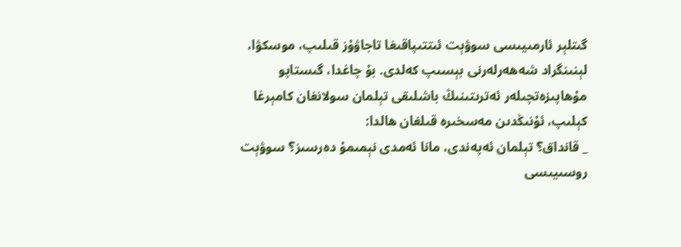گىتلېر ئارمىيىسى سوۋېت ئىتتىپاقىغا تاجاۋۇز قىلىپ، موسكۋا، لېنىنگراد شەھەرلەرنى بېسىپ كەلدى. بۇ چاغدا، گىستاپو مۇھاپىزەتچىلەر ئەترىتىنىڭ باشلىقى تېلمان سولانغان كامېرغا كېلىپ، ئۇنىڭدىن مەسخىرە قىلغان ھالدا:
_ قانداق؟ تېلمان ئەپەندى، مانا ئەمدى نېمىمۇ دەرسىز؟ سوۋېت روسىيىسى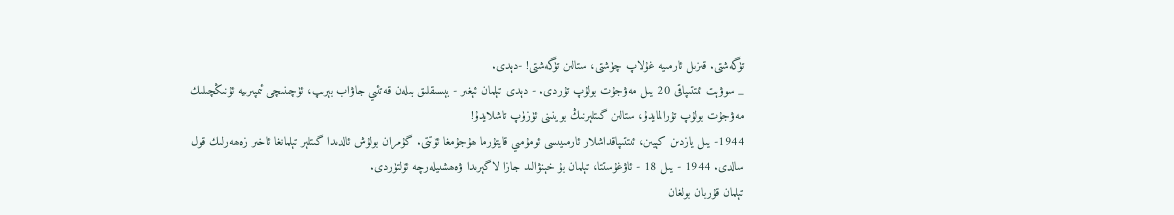تۈگەشتى. قىزىل ئارمىيە غۇلاپ چۈشتى، ستالىن تۈگەشتى! -دېدى.
_ سوۋېت ئىتتىپاقى 20 يىل مەۋجۇت بولۇپ تۇردى. - دېدى تېلمان ئېغىر - بېسىقلىق بىلەن قەتئىي جاۋاب بېرىپ، ئۈچىنىچى ئىمپىرىيە ئۇنىڭچىلىك مەۋجۇت بولۇپ تۇرالمايدۇ، ستالىن گىتلېرنىڭ بوينىنى ئۈزۈپ تاشلايدۇ!
1944- يىل يازدىن كېيىن، ئىتتىپاقداشلار ئارمىيىسى ئومۇمىي قايتۇرما ھۇجۇمغا ئۆتتى. گۇمران بولۇش ئالدىدا گىتلېر تېلمانغا ئاخىر زەھەرلىك قول سالدى. 1944 - يىل 18 - ئاۋغۇستتا، تېلمان بۇ خېنۋالىد جازا لاگېرىدا ۋەھشىيلەرچە ئۆلتۈردى.
تېلمان قۇربان بولغان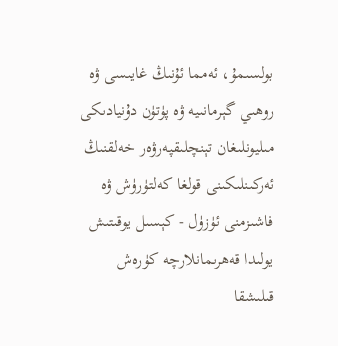بولسىمۇ، ئەمما ئۇنىڭ غايىسى ۋە روھىي گېرمانىيە ۋە پۈتۈن دۇنيادىكى مىليونلىغان تېنچلىقپەرۋەر خەلقنىڭ ئەركىنلىكىنى قولغا كەلتۈرۈش ۋە فاشىزمنى ئۈزۈل - كېسىل يوقىتىش يولىدا قەھرىمانلارچە كۈرەش قىلىشقا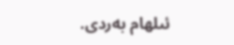ئىلھام بەردى.